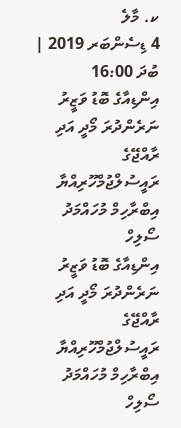ކ. މާލެ
4 ޑިސެންބަރ 2019 | ބުދަ 16:00
އިންޑިއާގެ ބޮޑު ވަޒީރު ނަރެންދުރަ މޯދީ އަދި ރާއްޖޭގެ ރައީސުލްޖުމްހޫރިއްޔާ އިބްރާހިމް މުހައްމަދު ސޯލިހް
އިންޑިއާގެ ބޮޑު ވަޒީރު ނަރެންދުރަ މޯދީ އަދި ރާއްޖޭގެ ރައީސުލްޖުމްހޫރިއްޔާ އިބްރާހިމް މުހައްމަދު ސޯލިހް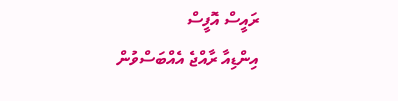ރައީސް އޮފީސް
އިންޑިއާ ރާއްޖެ އެއްބަސްވުން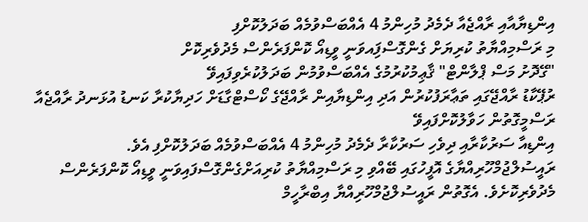އިންޑިޔާއާއި ރާއްޖެއާ ދެމެދު މުހިންމު 4 އެއްބަސްވުމެއް ބަދަލުކޮށްފި
މި ރަސްމިއްޔާތު ކުރިޔަށް ގެންގޮސްފަިއވަނީ ވީޑިއޯ ކޮންފަރެންސް މެދުވެރިކޮށް
"ގޭދޮށު މަސް ޕްލާންޓް" ޤާޢިމުކުރުމުގެ އެއްބަސްވުމުން ބަދަލުކުރެވިފައިވޭ
ރުޕޭކާޑު ރާއްޖޭގައި ތަޢާރަފުކުރުން އަދި އިންޑިޔާއިން ރާއްޖޭގެ ކޯސްޓްގާޑަށް ހަދިޔާކުރާ ކަނޑު އުޅަނދު ރާއްޖެއާ ރަސްމީގޮތުން ހަވާލުކޮށްފައިވޭ
އިންޑިއާ ސަރުކާރާއި ދިވެހި ސަރުކާރާ ދެމެދު މުހިންމު 4 އެއްބަސްވުމެއް ބަދަލުކޮށްފި އެވެ.
ރައީސުލްޖުމްހޫރިއްޔާގެ އޮފީހުގައި ބޭއްވި މި ރަސްމިއްޔާތު ކުރިއަށްގެންގޮސްފައިވަނީ ވީޑިއޯ ކޮންފަރެންސް މެދުވެރިކޮށެވެ. އެގޮތުން ރައީސުލްޖުމްހޫރިއްޔާ އިބްރާހީމް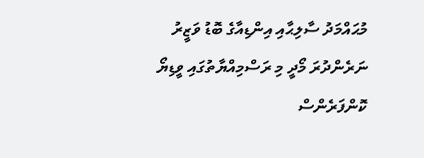މުޙައްމަދު ސާލިޙާއި އިންޑިއާގެ ބޮޑު ވަޒީރު ނަރެންދުރަ މޯދީ މި ރަސްމިއްޔާތުގައި ވީޑިޔޯ ކޮންފަރެންސް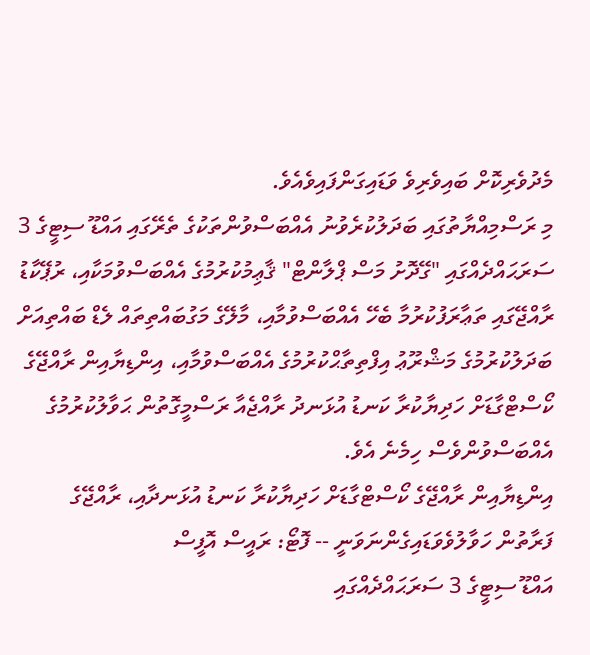މެދުވެރިކޮށް ބައިވެރިވެ ވަޑައިގަންފައިވެއެވެ.
މި ރަސްމިއްޔާތުގައި ބަދަލުކުރެވުނު އެއްބަސްވުންތަކުގެ ތެރޭގައި އައްޑޫ ސިޓީގެ 3 ސަރަޙައްދެއްގައި "ގޭދޮށު މަސް ޕްލާންޓް" ޤާޢިމުކުރުމުގެ އެއްބަސްވުމަކާއި، ރުޕޭކާޑު ރާއްޖޭގައި ތަޢާރަފުކުރުމާ ބެހޭ އެއްބަސްވުމާއި، މާލޭގެ މަގުބައްތިތައް ލެޑް ބައްތިއަށް ބަދަލުކުރުމުގެ މަޝްރޫޢު އިފްތިތާޙްކުރުމުގެ އެއްބަސްވުމާއި، އިންޑިޔާއިން ރާއްޖޭގެ ކޯސްޓްގާޑަށް ހަދިޔާކުރާ ކަނޑު އުޅަނދު ރާއްޖެއާ ރަސްމީގޮތުން ޙަވާލުކުރުމުގެ އެއްބަސްވުންވެސް ހިމެނެ އެވެ.
އިންޑިޔާއިން ރާއްޖޭގެ ކޯސްޓްގާޑަށް ހަދިޔާކުރާ ކަނޑު އުޅަނދާއި، ރާއްޖޭގެ ފަރާތުން ހަވާލުވެވަޑައިގެންނަވަނީ -- ފޮޓޯ: ރައީސް އޮފީސް
އައްޑޫ ސިޓީގެ 3 ސަރަޙައްދެއްގައި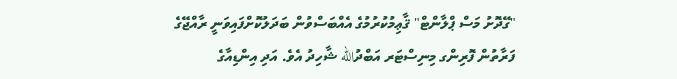"ގޭދޮށު މަސް ޕްލާންޓް" ޤާޢިމުކުރުމުގެ އެއްބަސްވުން ބަދަލުކޮށްފައިވަނީ ރާއްޖޭގެ ފަރާތުން ފޮރިންގ މިނިސްޓަރ އަބްދުالله ޝާހިދު އެވެ. އަދި އިންޑިއާގެ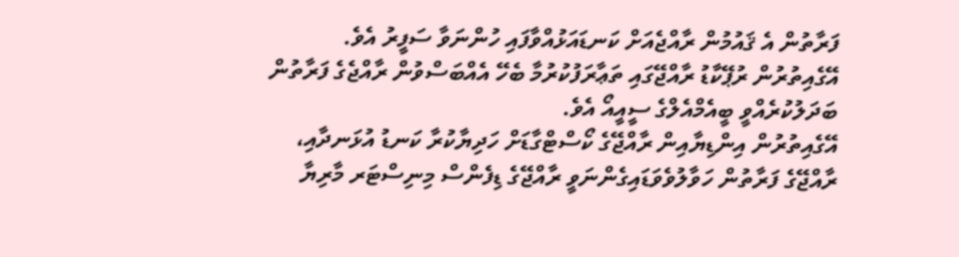ފަރާތުން އެ ޤައުމުން ރާއްޖެއަށް ކަނޑައަޅުއްވާފައި ހުންނަވާ ސަފީރު އެވެ. އޭގެއިތުރުން ރުޕޭކާޑު ރާއްޖޭގައި ތަޢާރަފުކުރުމާ ބެހޭ އެއްބަސްވުން ރާއްޖެގެ ފަރާތުން ބަދަލުކުރެއްވީ ބީއެމްއެލްގެ ސީއީއޯ އެވެ.
އޭގެއިތުރުން އިންޑިޔާއިން ރާއްޖޭގެ ކޯސްޓްގާޑަށް ހަދިޔާކުރާ ކަނޑު އުޅަނދާއި، ރާއްޖޭގެ ފަރާތުން ހަވާލުވެވަޑައިގެންނަވީ ރާއްޖޭގެ ޑިފެންސް މިނިސްޓަރ މާރިޔާ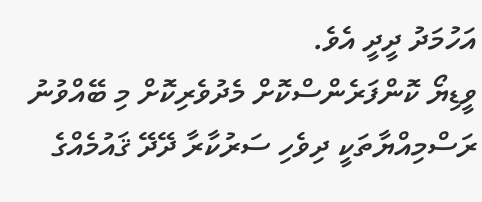އަހުމަދު ދީދީ އެވެ.
ވީޑިޔޯ ކޮންފަރެންސްކޮށް މެދުވެރިކޮށް މި ބޭއްވުނު ރަސްމިއްޔާތަކީ ދިވެހި ސަރުކާރާ ދޭދޭ ޤައުމެއްގެ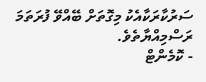ސަރުކާރަކާއެކު މިގޮތަށް ބޭއްވޭ ފުރަތަމަ ރަސްމިއްޔާތެވެ.
- ކޮމެންޓް